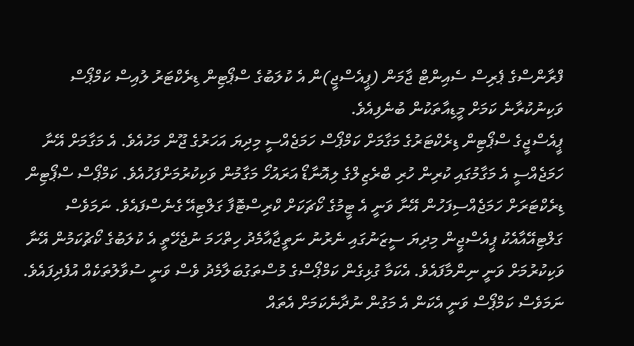ފްރާންސްގެ ޕެރިސް ސެއިންޓް ޖާމަން (ޕީއެސްޖީ)ން އެ ކުލަބުގެ ސްޕޯޓިން ޑިރެކްޓަރު ލުއިސް ކަމްޕޯސް ވަކިނުކުރާނެ ކަމަށް މީޑިއާތަކުން ބުނެފިއެވެ.
ޕީއެސްޖީގެ ސްޕޯޓިން ޑިރެކްޓަރުގެ މަގާމަށް ކަމްޕޯސް ހަމަޖެއްސީ މިދިޔަ އަހަރުގެ ޖޫން މަހުއެވެ. އެ މަގާމަށް އޭނާ ހަމަޖެއްސީ އެ މަގާމުގައި ކުރިން ހުރި ބްރެޒިލްގެ ލިއޮނާޑޯ އަރައުހޯ މަގާމުން ވަކިކުރުމަށްފަހުއެވެ. ކަމްޕޯސް ސްޕޯޓިން ޑިރެކްޓަރަށް ހަމަޖެއްސިފަހުން އޭނާ ވަނީ އެ ޓީމުގެ ކޯޗަކަށް ކްރިސްޓޮފާ ގަލްޓިއޭ ގެނެސްފައެވެ. ނަމަވެސް ގަލްޓިއޭއާއެކު ޕީއެސްޖީން މިދިޔަ ސީޒަނުގައި ނެރުނު ނަތީޖާއާމެދު ހިތްހަމަ ނުޖެހޭތީ އެ ކުލަބުގެ ކޯޗުކަމުން އޭނާ ވަކިކުރުމަށް ވަނީ ނިންމާފައެވެ. އެކަމާ ގުޅިގެން ކަމްޕޯސްގެ މުސްތަގުބަލާމެދު ވެސް ވަނީ ސުވާލުތަކެއް އުފެދިފައެވެ. ނަމަވެސް ކަމްޕޯސް ވަނީ އެކަން އެ މަގުން ނުދާނެކަމަށް އެތައް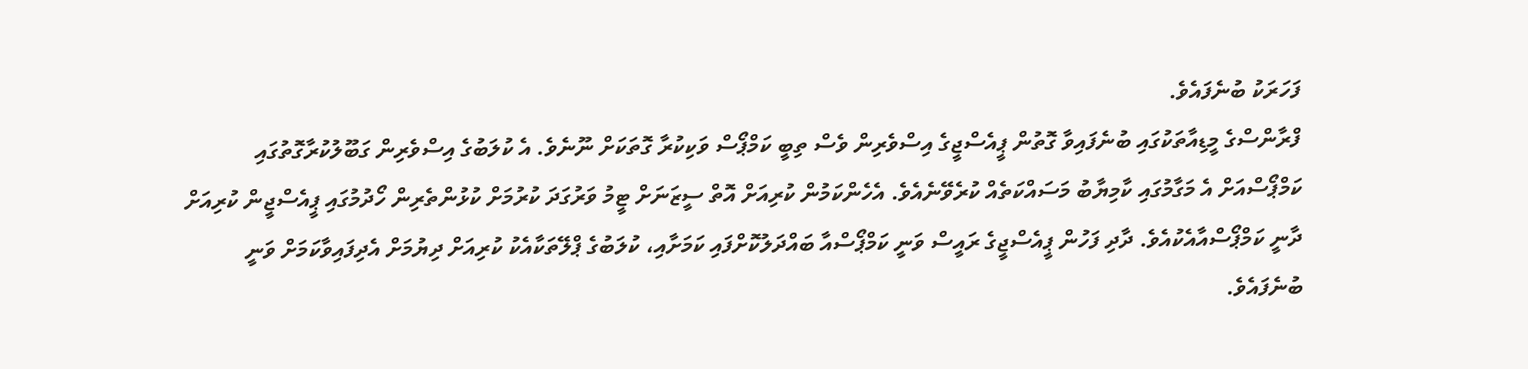ފަހަރަކު ބުނެފައެވެ.
ފްރާންސްގެ މީޑިއާތަކުގައި ބުނެފައިވާ ގޮތުން ޕީއެސްޖީގެ އިސްވެރިން ވެސް ތިބީ ކަމްޕޯސް ވަކިކުރާ ގޮތަކަށް ނޫނެވެ. އެ ކުލަބުގެ އިސްވެރިން ގަބޫލުކުރާގޮތުގައި ކަމްޕޯސްއަށް އެ މަގާމުގައި ކާމިޔާބު މަސައްކަތެއް ކުރެވޭނެއެވެ. އެހެންކަމުން ކުރިއަށް އޮތް ސީޒަނަށް ޓީމު ވަރުގަދަ ކުރުމަށް ކުޅުންތެރިން ހޯދުމުގައި ޕީއެސްޖީން ކުރިއަށް ދާނީ ކަމްޕޯސްއާއެކުއެވެ. ދާދި ފަހުން ޕީއެސްޖީގެ ރައީސް ވަނީ ކަމްޕޯސްއާ ބައްދަލުކޮށްފައި ކަމަށާއި، ކުލަބުގެ ޕްލޭތަކާއެކު ކުރިއަށް ދިޔުމަށް އެދިފައިވާކަމަށް ވަނީ ބުނެފައެވެ.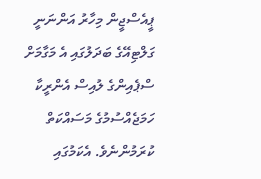ޕީއެސްޖީން މިހާރު އަންނަނީ ގަލްޓިއޭގެ ބަދަލުގައި އެ މަގާމަށް ސްޕެއިންގެ ލުއިސް އެންރީކާ ހަމަޖެއްސުމުގެ މަސައްކަތް ކުރަމުންނެވެ. އެކަމުގައި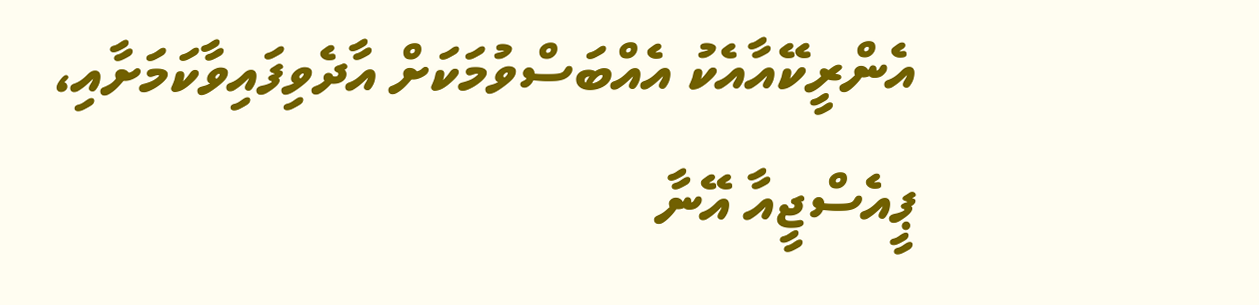އެންރީކޭއާއެކު އެއްބަސްވުމަކަށް އާދެވިފައިވާކަމަށާއި، ޕީއެސްޖީއާ އޭނާ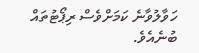ހަވާލުވާނެ ކަމަށްވެސް ރިޕޯޓުތައް ބުނެއެވެ.